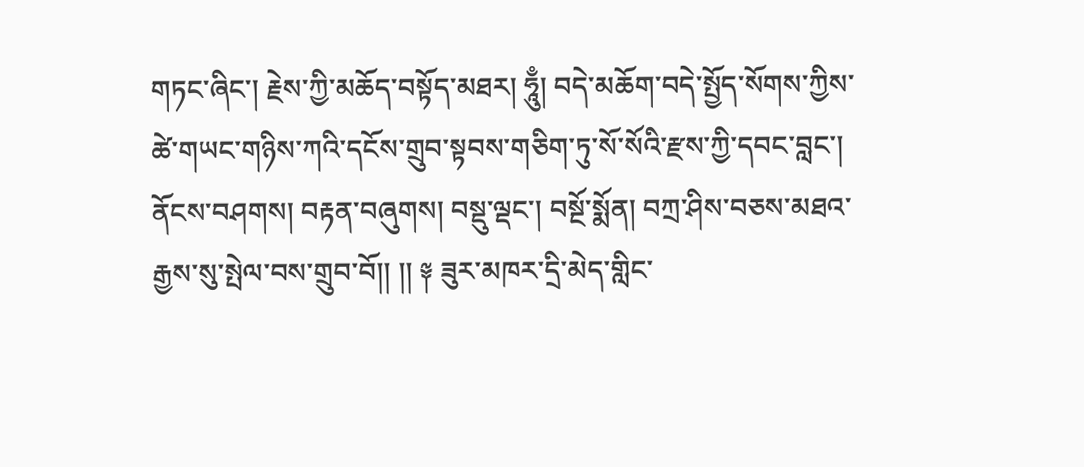གཏང་ཞིང་། རྗེས་ཀྱི་མཆོད་བསྟོད་མཐར། ཧཱུྃ། བདེ་མཆོག་བདེ་སྤྱོད་སོགས་ཀྱིས་ཚེ་གཡང་གཉིས་ཀའི་དངོས་གྲུབ་སྟབས་གཅིག་ཏུ་སོ་སོའི་རྫས་ཀྱི་དབང་བླང་། ནོངས་བཤགས། བརྟན་བཞུགས། བསྡུ་ལྡང་། བསྔོ་སྨོན། བཀྲ་ཤིས་བཅས་མཐའ་རྒྱས་སུ་སྤེལ་བས་གྲུབ་བོ།། །། ༈ ཟུར་མཁར་དྲི་མེད་གླིང་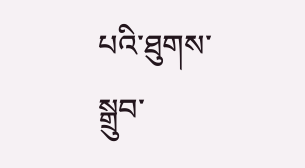པའི་ཐུགས་སྒྲུབ་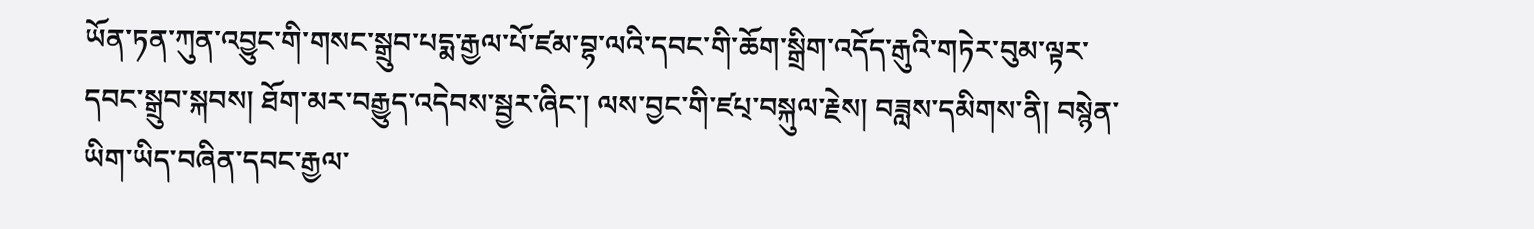ཡོན་ཏན་ཀུན་འབྱུང་གི་གསང་སྒྲུབ་པདྨ་རྒྱལ་པོ་ཛམ་བྷ་ལའི་དབང་གི་ཆོག་སྒྲིག་འདོད་རྒུའི་གཏེར་བུམ་ལྟར་དབང་སྒྲུབ་སྐབས། ཐོག་མར་བརྒྱུད་འདེབས་སྦྱར་ཞིང་། ལས་བྱང་གི་ཛཔ྄་བསྐུལ་རྗེས། བཟླས་དམིགས་ནི། བསྙེན་ཡིག་ཡིད་བཞིན་དབང་རྒྱལ་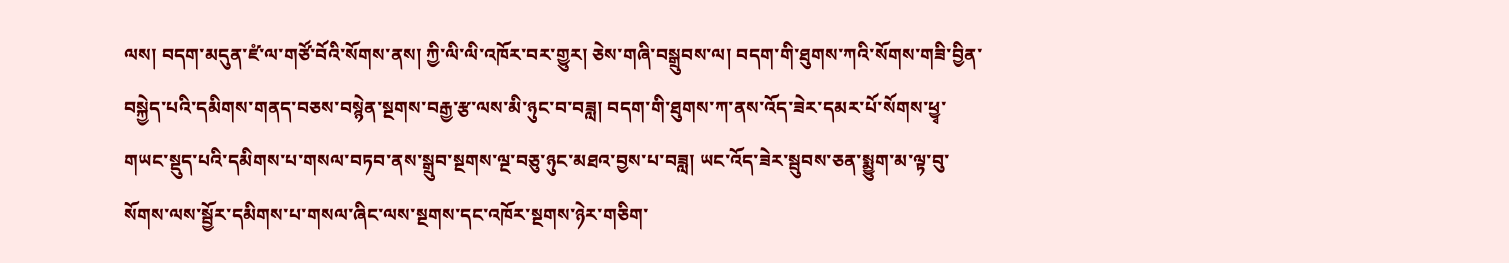ལས། བདག་མདུན་ཛཾ་ལ་གཙོ་བོའི་སོགས་ནས། ཀྱི་ལི་ལི་འཁོར་བར་གྱུར། ཅེས་གཞི་བསྒྲུབས་ལ། བདག་གི་ཐུགས་ཀའི་སོགས་གཟི་བྱིན་བསྐྱེད་པའི་དམིགས་གནད་བཅས་བསྙེན་སྔགས་བརྒྱ་རྩ་ལས་མི་ཉུང་བ་བཟླ། བདག་གི་ཐུགས་ཀ་ནས་འོད་ཟེར་དམར་པོ་སོགས་ཕྱྭ་གཡང་སྡུད་པའི་དམིགས་པ་གསལ་བཏབ་ནས་སྒྲུབ་སྔགས་ལྔ་བཅུ་ཉུང་མཐའ་བྱས་པ་བཟླ། ཡང་འོད་ཟེར་སྦུབས་ཅན་སྨྱུག་མ་ལྟ་བུ་སོགས་ལས་སྦྱོར་དམིགས་པ་གསལ་ཞིང་ལས་སྔགས་དང་འཁོར་སྔགས་ཉེར་གཅིག་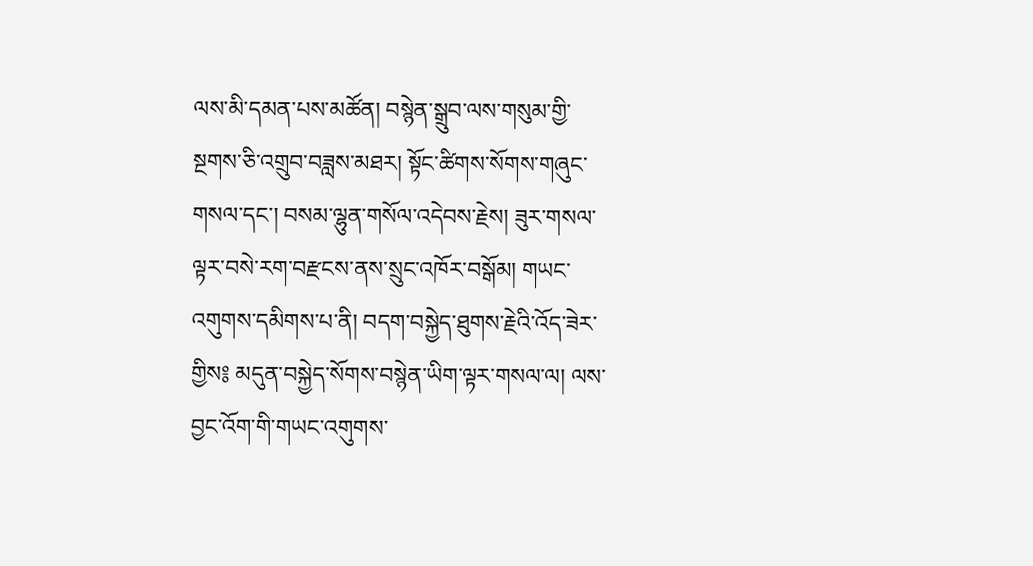ལས་མི་དམན་པས་མཚོན། བསྙེན་སྒྲུབ་ལས་གསུམ་གྱི་སྔགས་ཅི་འགྲུབ་བཟླས་མཐར། སྟོང་ཚིགས་སོགས་གཞུང་གསལ་དང་། བསམ་ལྷུན་གསོལ་འདེབས་རྗེས། ཟུར་གསལ་ལྟར་བསེ་རག་བརྫངས་ནས་སྲུང་འཁོར་བསྒོམ། གཡང་འགུགས་དམིགས་པ་ནི། བདག་བསྐྱེད་ཐུགས་རྗེའི་འོད་ཟེར་གྱིས༔ མདུན་བསྐྱེད་སོགས་བསྙེན་ཡིག་ལྟར་གསལ་ལ། ལས་བྱང་འོག་གི་གཡང་འགུགས་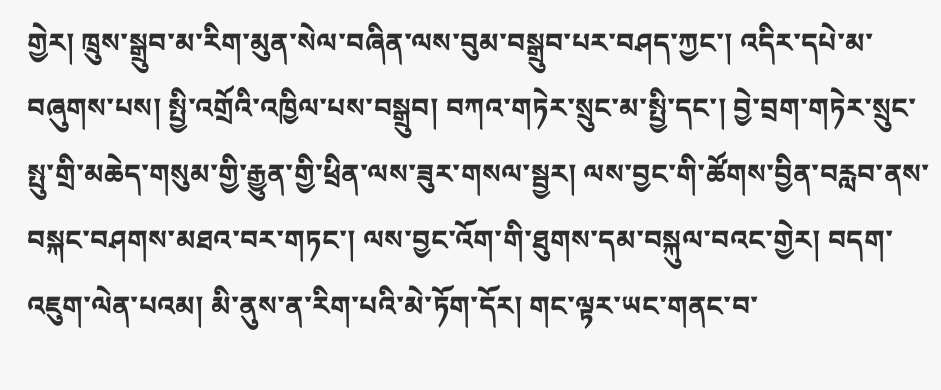གྱེར། ཁྲུས་སྒྲུབ་མ་རིག་མུན་སེལ་བཞིན་ལས་བུམ་བསྒྲུབ་པར་བཤད་ཀྱང་། འདིར་དཔེ་མ་བཞུགས་པས། སྤྱི་འགྲོའི་འཁྱིལ་པས་བསྒྲུབ། བཀའ་གཏེར་སྲུང་མ་སྤྱི་དང་། བྱེ་བྲག་གཏེར་སྲུང་སྤུ་གྲི་མཆེད་གསུམ་གྱི་རྒྱུན་གྱི་ཕྲིན་ལས་ཟུར་གསལ་སྦྱར། ལས་བྱང་གི་ཚོགས་བྱིན་བརླབ་ནས་བསྐང་བཤགས་མཐའ་བར་གཏང་། ལས་བྱང་འོག་གི་ཐུགས་དམ་བསྐུལ་བའང་གྱེར། བདག་འཇུག་ལེན་པའམ། མི་ནུས་ན་རིག་པའི་མེ་ཏོག་དོར། གང་ལྟར་ཡང་གནང་བ་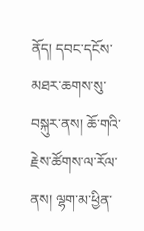ནོད། དབང་དངོས་མཐར་ཆགས་སུ་བསྐུར་ནས། ཆོ་གའི་རྗེས་ཚོགས་ལ་རོལ་ནས། ལྷག་མ་ཕྱིན་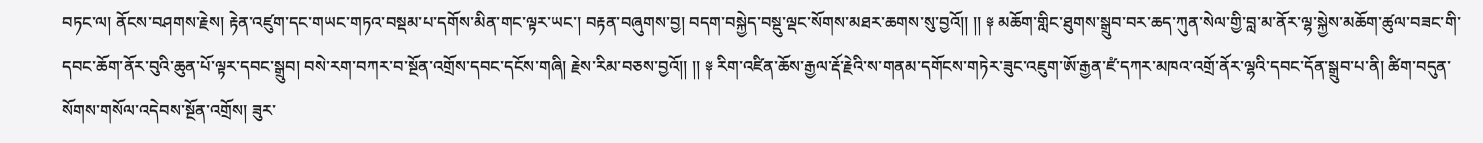བཏང་ལ། ནོངས་བཤགས་རྗེས། རྟེན་འཛུག་དང་གཡང་གཏའ་བསྡམ་པ་དགོས་མིན་གང་ལྟར་ཡང་། བརྟན་བཞུགས་བྱ། བདག་བསྐྱེད་བསྡུ་ལྡང་སོགས་མཐར་ཆགས་སུ་བྱའོ།། །། ༈ མཆོག་གླིང་ཐུགས་སྒྲུབ་བར་ཆད་ཀུན་སེལ་གྱི་བླ་མ་ནོར་ལྷ་སྐྱེས་མཆོག་ཚུལ་བཟང་གི་དབང་ཆོག་ནོར་བུའི་ཆུན་པོ་ལྟར་དབང་སྒྲུབ། བསེ་རག་བཀར་བ་སྔོན་འགྲོས་དབང་དངོས་གཞི། རྗེས་རིམ་བཅས་བྱའོ།། །། ༈ རིག་འཛིན་ཆོས་རྒྱལ་རྡོ་རྗེའི་ས་གནམ་དགོངས་གཏེར་ཟུང་འཇུག་ཨོ་རྒྱན་ཛཾ་དཀར་མཁའ་འགྲོ་ནོར་ལྷའི་དབང་དོན་སྒྲུབ་པ་ནི། ཚིག་བདུན་སོགས་གསོལ་འདེབས་སྔོན་འགྲོས། ཟུར་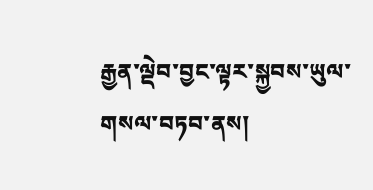རྒྱན་ལྡེབ་བྱང་ལྟར་སྐྱབས་ཡུལ་གསལ་བཏབ་ནས།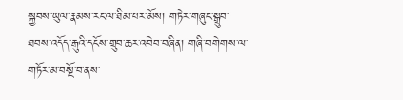སྐྱབས་ཡུལ་རྣམས་རང་ལ་ཐིམ་པར་མོས། གཏེར་གཞུང་སྒྲུབ་ཐབས་འདོད་རྒུའི་དངོས་གྲུབ་ཆར་འབེབ་བཞིན། གཞི་བགེགས་ལ་གཏོར་མ་བསྔོ་བ་ནས་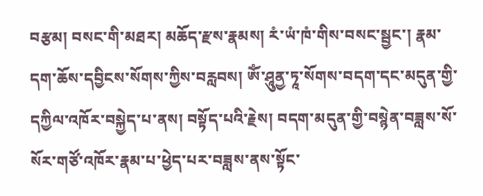བརྩམ། བསང་གི་མཐར། མཆོད་རྫས་རྣམས། རཾ་ཡཾ་ཁཾ་གིས་བསང་སྦྱང་། རྣམ་དག་ཆོས་དབྱིངས་སོགས་ཀྱིས་བརླབས། ཨོཾ་ཤཱུནྱ་ཏཱ་སོགས་བདག་དང་མདུན་གྱི་དཀྱིལ་འཁོར་བསྐྱེད་པ་ནས། བསྟོད་པའི་རྗེས། བདག་མདུན་གྱི་བསྙེན་བཟླས་སོ་སོར་གཙོ་འཁོར་རྣམ་པ་ཕྱེད་པར་བཟླས་ནས་སྟོང་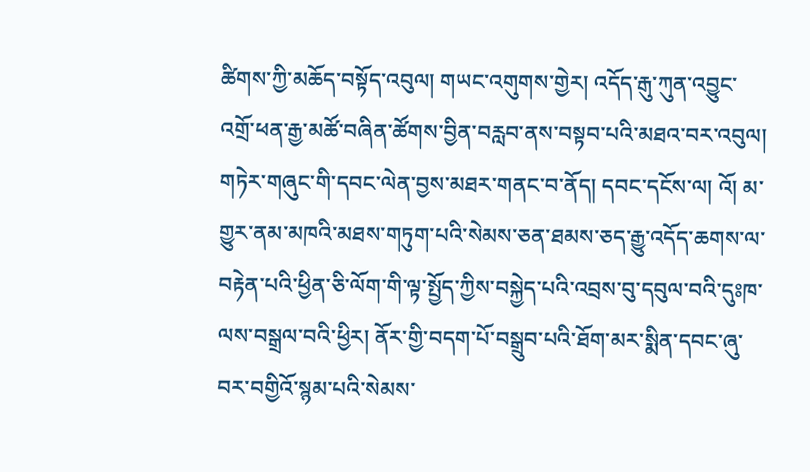ཚིགས་ཀྱི་མཆོད་བསྟོད་འབུལ། གཡང་འགུགས་གྱེར། འདོད་རྒུ་ཀུན་འབྱུང་འགྲོ་ཕན་རྒྱ་མཚོ་བཞིན་ཚོགས་བྱིན་བརླབ་ནས་བསྟབ་པའི་མཐའ་བར་འབུལ། གཏེར་གཞུང་གི་དབང་ལེན་བྱས་མཐར་གནང་བ་ནོད། དབང་དངོས་ལ། འོ། མ་གྱུར་ནམ་མཁའི་མཐས་གཏུག་པའི་སེམས་ཅན་ཐམས་ཅད་རྒྱུ་འདོད་ཆགས་ལ་བརྟེན་པའི་ཕྱིན་ཅི་ལོག་གི་ལྟ་སྤྱོད་ཀྱིས་བསྐྱེད་པའི་འབྲས་བུ་དབུལ་བའི་དུཿཁ་ལས་བསྒྲལ་བའི་ཕྱིར། ནོར་གྱི་བདག་པོ་བསྒྲུབ་པའི་ཐོག་མར་སྨིན་དབང་ཞུ་བར་བགྱིའོ་སྙམ་པའི་སེམས་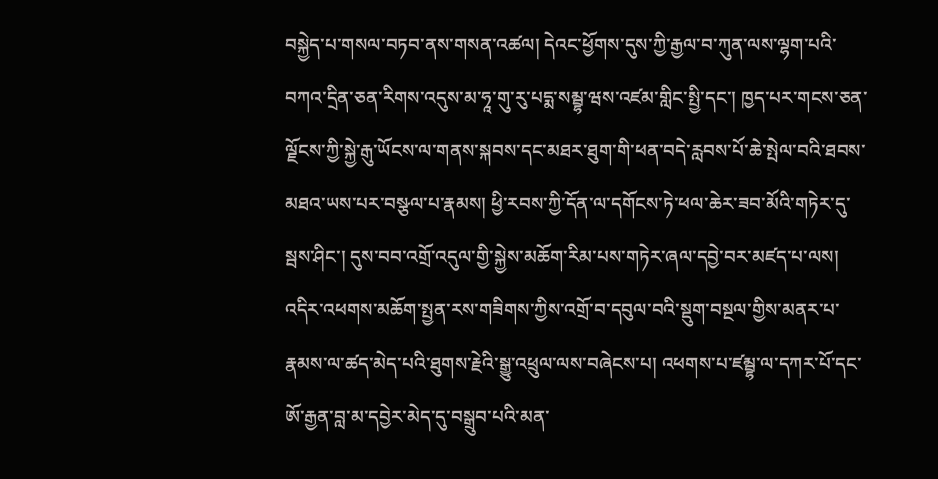བསྐྱེད་པ་གསལ་བཏབ་ནས་གསན་འཚལ། དེའང་ཕྱོགས་དུས་ཀྱི་རྒྱལ་བ་ཀུན་ལས་ལྷག་པའི་བཀའ་དྲིན་ཅན་རིགས་འདུས་མ་ཧཱ་གུ་རུ་པདྨ་སམྦྷ་ཝས་འཛམ་གླིང་སྤྱི་དང་། ཁྱད་པར་གངས་ཅན་ལྗོངས་ཀྱི་སྐྱེ་རྒུ་ཡོངས་ལ་གནས་སྐབས་དང་མཐར་ཐུག་གི་ཕན་བདེ་རླབས་པོ་ཆེ་སྤེལ་བའི་ཐབས་མཐའ་ཡས་པར་བསྩལ་པ་རྣམས། ཕྱི་རབས་ཀྱི་དོན་ལ་དགོངས་ཏེ་ཕལ་ཆེར་ཟབ་མོའི་གཏེར་དུ་སྦས་ཤིང་། དུས་བབ་འགྲོ་འདུལ་གྱི་སྐྱེས་མཆོག་རིམ་པས་གཏེར་ཞལ་དབྱེ་བར་མཛད་པ་ལས། འདིར་འཕགས་མཆོག་སྤྱན་རས་གཟིགས་ཀྱིས་འགྲོ་བ་དབུལ་བའི་སྡུག་བསྔལ་གྱིས་མནར་པ་རྣམས་ལ་ཚད་མེད་པའི་ཐུགས་རྗེའི་སྒྱུ་འཕྲུལ་ལས་བཞེངས་པ། འཕགས་པ་ཛམྦྷ་ལ་དཀར་པོ་དང་ཨོ་རྒྱན་བླ་མ་དབྱེར་མེད་དུ་བསྒྲུབ་པའི་མན་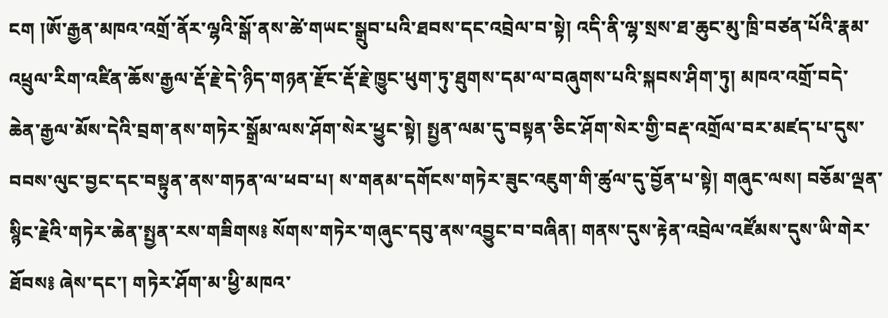ངག །ཨོ་རྒྱན་མཁའ་འགྲོ་ནོར་ལྷའི་སྒོ་ནས་ཚེ་གཡང་སྒྲུབ་པའི་ཐབས་དང་འབྲེལ་བ་སྟེ། འདི་ནི་ལྷ་སྲས་ཐ་ཆུང་མུ་ཁྲི་བཙན་པོའི་རྣམ་འཕྲུལ་རིག་འཛིན་ཆོས་རྒྱལ་རྡོ་རྗེ་དེ་ཉིད་གཉན་རྫོང་རྡོ་རྗེ་ཁྱུང་ཕུག་ཏུ་ཐུགས་དམ་ལ་བཞུགས་པའི་སྐབས་ཤིག་ཏུ། མཁའ་འགྲོ་བདེ་ཆེན་རྒྱལ་མོས་དེའི་བྲག་ནས་གཏེར་སྒྲོམ་ལས་ཤོག་སེར་ཕྱུང་སྟེ། སྤྱན་ལམ་དུ་བསྟན་ཅིང་ཤོག་སེར་གྱི་བརྡ་འགྲོལ་བར་མཛད་པ་དུས་བབས་ལུང་བྱང་དང་བསྟུན་ནས་གཏན་ལ་ཕབ་པ། ས་གནམ་དགོངས་གཏེར་ཟུང་འཇུག་གི་ཚུལ་དུ་བྱོན་པ་སྟེ། གཞུང་ལས། བཅོམ་ལྡན་སྙིང་རྗེའི་གཏེར་ཆེན་སྤྱན་རས་གཟིགས༔ སོགས་གཏེར་གཞུང་དབུ་ནས་འབྱུང་བ་བཞིན། གནས་དུས་རྟེན་འབྲེལ་འཛོམས་དུས་ཡི་གེར་ཐོབས༔ ཞེས་དང་། གཏེར་ཤོག་མ་ཕྱི་མཁའ་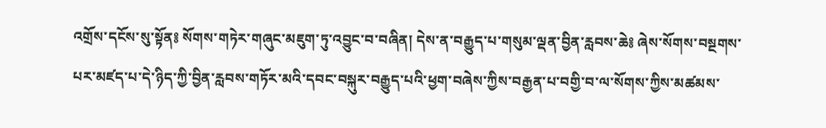འགྲོས་དངོས་སུ་སྟོན༔ སོགས་གཏེར་གཞུང་མཇུག་ཏུ་འབྱུང་བ་བཞིན། དེས་ན་བརྒྱུད་པ་གསུམ་ལྡན་བྱིན་རླབས་ཆེ༔ ཞེས་སོགས་བསྔགས་པར་མཛད་པ་དེ་ཉིད་ཀྱི་བྱིན་རླབས་གཏོར་མའི་དབང་བསྐུར་བརྒྱུད་པའི་ཕྱག་བཞེས་ཀྱིས་བརྒྱན་པ་བགྱི་བ་ལ་སོགས་ཀྱིས་མཚམས་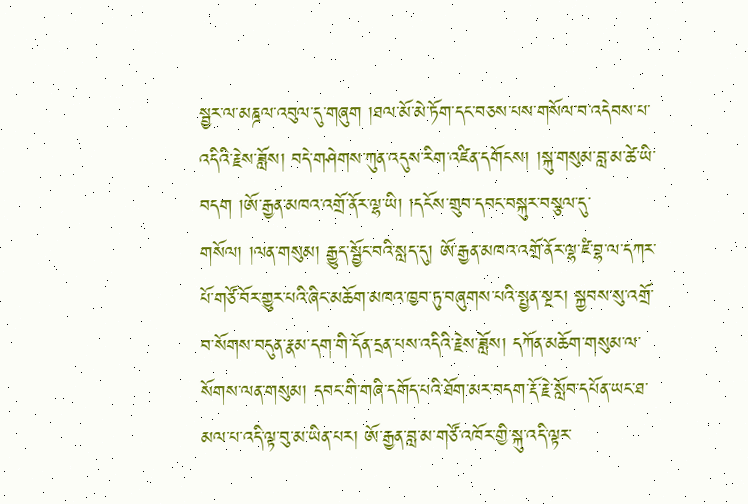སྦྱར་ལ་མཎྜལ་འབུལ་དུ་གཞུག །ཐལ་མོ་མེ་ཏོག་དང་བཅས་པས་གསོལ་བ་འདེབས་པ་འདིའི་རྗེས་ཟློས། བདེ་གཤེགས་ཀུན་འདུས་རིག་འཛིན་དགོངས། །སྐུ་གསུམ་བླ་མ་ཚེ་ཡི་བདག །ཨོ་རྒྱན་མཁའ་འགྲོ་ནོར་ལྷ་ཡི། །དངོས་གྲུབ་དབང་བསྐུར་བསྩལ་དུ་གསོལ། །ལན་གསུམ། རྒྱུད་སྦྱོང་བའི་སླད་དུ། ཨོ་རྒྱན་མཁའ་འགྲོ་ནོར་ལྷ་ཛཾ་བྷ་ལ་དཀར་པོ་གཙོ་བོར་གྱུར་པའི་ཞིང་མཆོག་མཁའ་ཁྱབ་ཏུ་བཞུགས་པའི་སྤྱན་སྔར། སྐྱབས་སུ་འགྲོ་བ་སོགས་བདུན་རྣམ་དག་གི་དོན་དྲན་པས་འདིའི་རྗེས་ཟློས། དཀོན་མཆོག་གསུམ་ལ་སོགས་ལན་གསུམ། དབང་གི་གཞི་དགོད་པའི་ཐོག་མར་བདག་རྡོ་རྗེ་སློབ་དཔོན་ཡང་ཐ་མལ་པ་འདི་ལྟ་བུ་མ་ཡིན་པར། ཨོ་རྒྱན་བླ་མ་གཙོ་འཁོར་གྱི་སྐུ་འདི་ལྟར་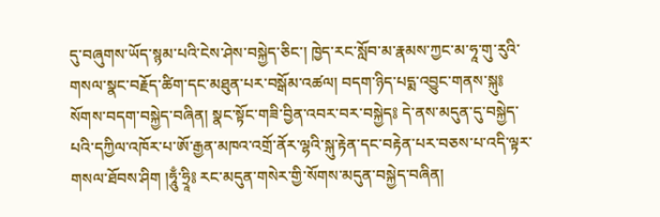དུ་བཞུགས་ཡོད་སྙམ་པའི་ངེས་ཤེས་བསྐྱེད་ཅིང་། ཁྱེད་རང་སློབ་མ་རྣམས་ཀྱང་མ་ཧཱ་གུ་རུའི་གསལ་སྣང་བརྗོད་ཚིག་དང་མཐུན་པར་བསྒོམ་འཚལ། བདག་ཉིད་པདྨ་འབྱུང་གནས་སྐུ༔ སོགས་བདག་བསྐྱེད་བཞིན། སྣང་སྟོང་གཟི་བྱིན་འབར་བར་བསྐྱེད༔ དེ་ནས་མདུན་དུ་བསྐྱེད་པའི་དཀྱིལ་འཁོར་པ་ཨོ་རྒྱན་མཁའ་འགྲོ་ནོར་ལྷའི་སྐུ་རྟེན་དང་བརྟེན་པར་བཅས་པ་འདི་ལྟར་གསལ་ཐོབས་ཤིག །ཧཱུྃ་ཧྲཱི༔ རང་མདུན་གསེར་གྱི་སོགས་མདུན་བསྐྱེད་བཞིན།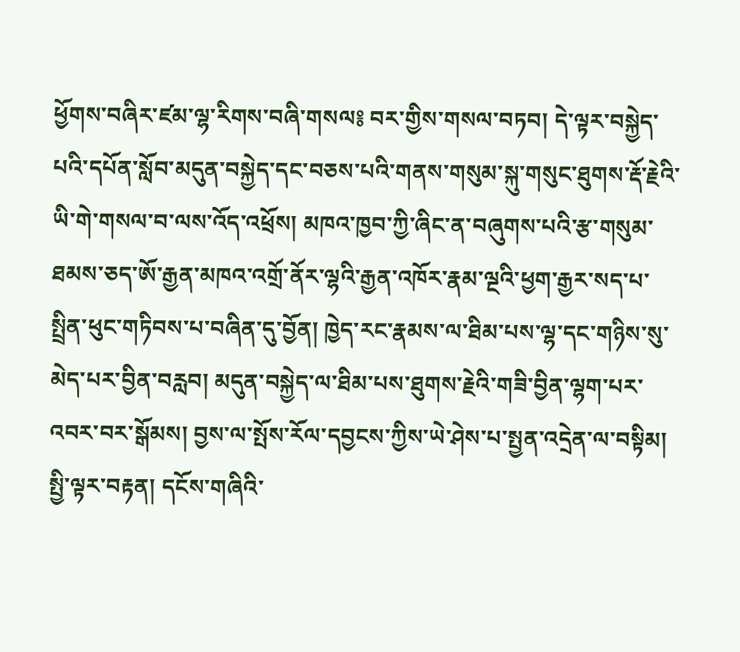ཕྱོགས་བཞིར་ཛམ་ལྷ་རིགས་བཞི་གསལ༔ བར་གྱིས་གསལ་བཏབ། དེ་ལྟར་བསྐྱེད་པའི་དཔོན་སློབ་མདུན་བསྐྱེད་དང་བཅས་པའི་གནས་གསུམ་སྐུ་གསུང་ཐུགས་རྡོ་རྗེའི་ཡི་གེ་གསལ་བ་ལས་འོད་འཕྲོས། མཁའ་ཁྱབ་ཀྱི་ཞིང་ན་བཞུགས་པའི་རྩ་གསུམ་ཐམས་ཅད་ཨོ་རྒྱན་མཁའ་འགྲོ་ནོར་ལྷའི་རྒྱན་འཁོར་རྣམ་ལྔའི་ཕྱག་རྒྱར་སད་པ་སྤྲིན་ཕུང་གཏིབས་པ་བཞིན་དུ་བྱོན། ཁྱེད་རང་རྣམས་ལ་ཐིམ་པས་ལྷ་དང་གཉིས་སུ་མེད་པར་བྱིན་བརླབ། མདུན་བསྐྱེད་ལ་ཐིམ་པས་ཐུགས་རྗེའི་གཟི་བྱིན་ལྷག་པར་འབར་བར་སྒོམས། བྱས་ལ་སྤོས་རོལ་དབྱངས་ཀྱིས་ཡེ་ཤེས་པ་སྤྱན་འདྲེན་ལ་བསྟིམ། སྤྱི་ལྟར་བརྟན། དངོས་གཞིའི་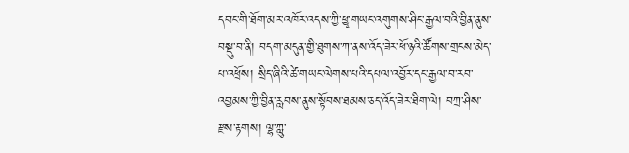དབང་གི་ཐོག་མར་འཁོར་འདས་ཀྱི་ཕྱྭ་གཡང་འགུགས་ཤིང་རྒྱལ་བའི་བྱིན་ནུས་བསྡུ་བ་ནི། བདག་མདུན་གྱི་ཐུགས་ཀ་ནས་འོད་ཟེར་ཕོ་ཉའི་ཚོགས་གྲངས་མེད་པ་འཕྲོས། སྲིད་ཞིའི་ཚེ་གཡང་ལེགས་པའི་དཔལ་འབྱོར་དང་རྒྱལ་བ་རབ་འབྱམས་ཀྱི་བྱིན་རླབས་ནུས་སྟོབས་ཐམས་ཅད་འོད་ཟེར་ཐིག་ལེ། བཀྲ་ཤིས་རྫས་རྟགས། ལྷ་ཀླུ་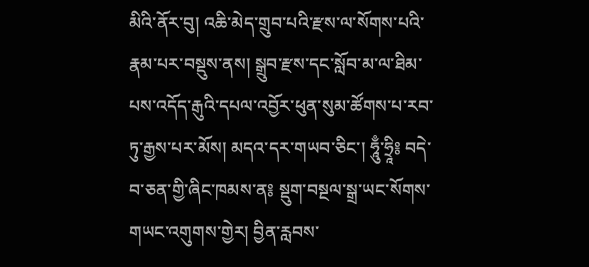མིའི་ནོར་བུ། འཆི་མེད་གྲུབ་པའི་རྫས་ལ་སོགས་པའི་རྣམ་པར་བསྡུས་ནས། སྒྲུབ་རྫས་དང་སློབ་མ་ལ་ཐིམ་པས་འདོད་རྒུའི་དཔལ་འབྱོར་ཕུན་སུམ་ཚོགས་པ་རབ་ཏུ་རྒྱས་པར་མོས། མདའ་དར་གཡབ་ཅིང་། ཧཱུྃ་ཧྲཱི༔ བདེ་བ་ཅན་གྱི་ཞིང་ཁམས་ན༔ སྡུག་བསྔལ་སྒྲ་ཡང་སོགས་གཡང་འགུགས་གྱེར། བྱིན་རླབས་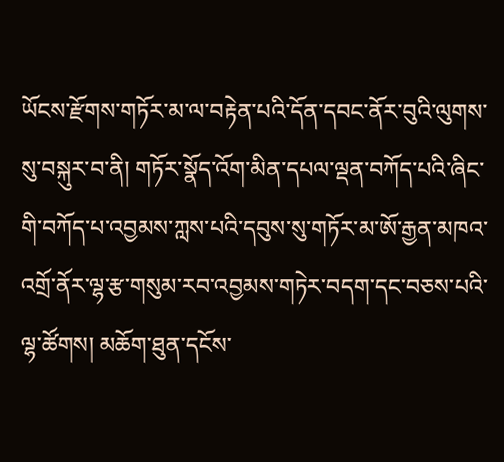ཡོངས་རྫོགས་གཏོར་མ་ལ་བརྟེན་པའི་དོན་དབང་ནོར་བུའི་ལུགས་སུ་བསྐུར་བ་ནི། གཏོར་སྣོད་འོག་མིན་དཔལ་ལྡན་བཀོད་པའི་ཞིང་གི་བཀོད་པ་འབྱམས་ཀླས་པའི་དབུས་སུ་གཏོར་མ་ཨོ་རྒྱན་མཁའ་འགྲོ་ནོར་ལྷ་རྩ་གསུམ་རབ་འབྱམས་གཏེར་བདག་དང་བཅས་པའི་ལྷ་ཚོགས། མཆོག་ཐུན་དངོས་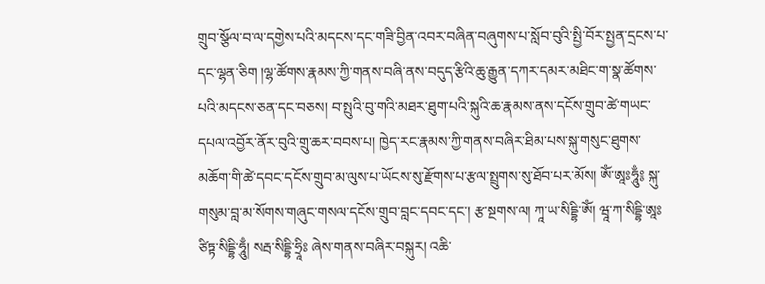གྲུབ་སྩོལ་བ་ལ་དགྱེས་པའི་མདངས་དང་གཟི་བྱིན་འབར་བཞིན་བཞུགས་པ་སློབ་བུའི་སྤྱི་བོར་སྤྱན་དྲངས་པ་དང་ལྷན་ཅིག །ལྷ་ཚོགས་རྣམས་ཀྱི་གནས་བཞི་ནས་བདུད་རྩིའི་ཆུ་རྒྱུན་དཀར་དམར་མཐིང་ག་སྣ་ཚོགས་པའི་མདངས་ཅན་དང་བཅས། བ་སྤུའི་བུ་གའི་མཐར་ཐུག་པའི་སྐུའི་ཆ་རྣམས་ནས་དངོས་གྲུབ་ཚེ་གཡང་དཔལ་འབྱོར་ནོར་བུའི་གྲུ་ཆར་བབས་པ། ཁྱེད་རང་རྣམས་ཀྱི་གནས་བཞིར་ཐིམ་པས་སྐུ་གསུང་ཐུགས་མཆོག་གི་ཚེ་དབང་དངོས་གྲུབ་མ་ལུས་པ་ཡོངས་སུ་རྫོགས་པ་རྩལ་སྤྲུགས་སུ་ཐོབ་པར་མོས། ཨོཾ་ཨཱཿཧཱུྃ༔ སྐུ་གསུམ་བླ་མ་སོགས་གཞུང་གསལ་དངོས་གྲུབ་བླང་དབང་དང་། རྩ་སྔགས་ལ། ཀཱ་ཡ་སིདྡྷི་ཨོཾ། ཝཱ་ཀ་སིདྡྷི་ཨཱཿ ཙིཏྟ་སིདྡྷི་ཧཱུྃ། སརྦ་སིདྡྷི་ཧྲཱིཿ ཞེས་གནས་བཞིར་བསྐུར། འཆི་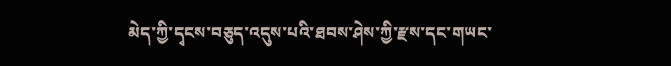མེད་ཀྱི་དྭངས་བཅུད་འདུས་པའི་ཐབས་ཤེས་ཀྱི་རྫས་དང་གཡང་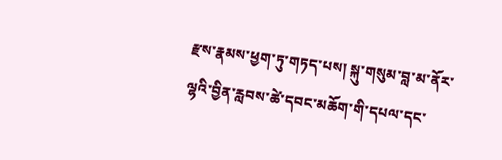རྫས་རྣམས་ཕྱག་ཏུ་གཏད་པས། སྐུ་གསུམ་བླ་མ་ནོར་ལྷའི་བྱིན་རླབས་ཚེ་དབང་མཆོག་གི་དཔལ་དང་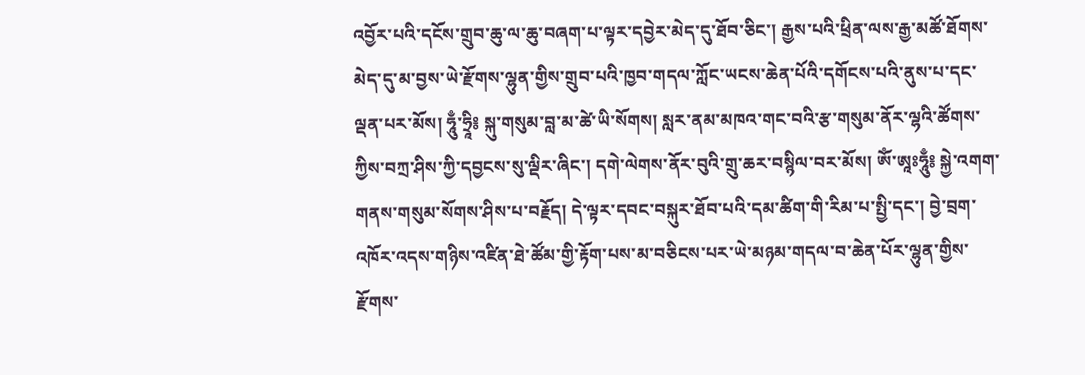འབྱོར་པའི་དངོས་གྲུབ་ཆུ་ལ་ཆུ་བཞག་པ་ལྟར་དབྱེར་མེད་དུ་ཐོབ་ཅིང་། རྒྱས་པའི་ཕྲིན་ལས་རྒྱ་མཚོ་ཐོགས་མེད་དུ་མ་བྱས་ཡེ་རྫོགས་ལྷུན་གྱིས་གྲུབ་པའི་ཁྱབ་གདལ་ཀློང་ཡངས་ཆེན་པོའི་དགོངས་པའི་ནུས་པ་དང་ལྡན་པར་མོས། ཧཱུྃ་ཧྲཱི༔ སྐུ་གསུམ་བླ་མ་ཚེ་ཡི་སོགས། སླར་ནམ་མཁའ་གང་བའི་རྩ་གསུམ་ནོར་ལྷའི་ཚོགས་ཀྱིས་བཀྲ་ཤིས་ཀྱི་དབྱངས་སུ་ལྡིར་ཞིང་། དགེ་ལེགས་ནོར་བུའི་གྲུ་ཆར་བསྙིལ་བར་མོས། ཨོཾ་ཨཱཿཧཱུྃ༔ སྐྱེ་འགག་གནས་གསུམ་སོགས་ཤིས་པ་བརྗོད། དེ་ལྟར་དབང་བསྐུར་ཐོབ་པའི་དམ་ཚིག་གི་རིམ་པ་སྤྱི་དང་། བྱེ་བྲག་འཁོར་འདས་གཉིས་འཛིན་ཐེ་ཚོམ་གྱི་རྟོག་པས་མ་བཅིངས་པར་ཡེ་མཉམ་གདལ་བ་ཆེན་པོར་ལྷུན་གྱིས་རྫོགས་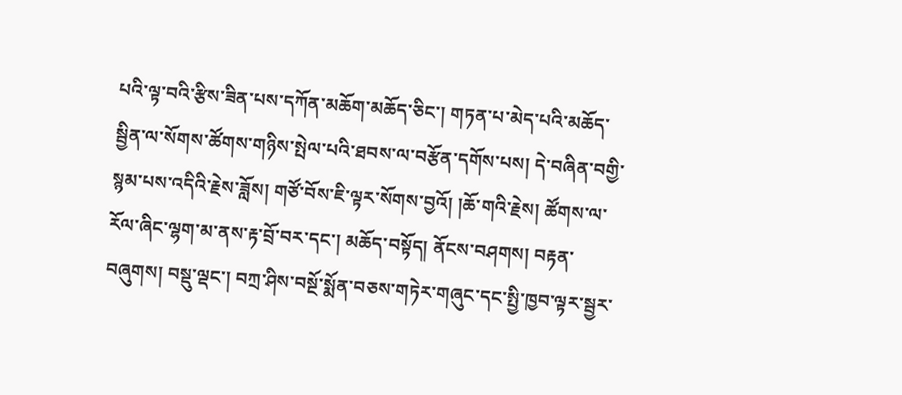པའི་ལྟ་བའི་རྩིས་ཟིན་པས་དཀོན་མཆོག་མཆོད་ཅིང་། གཏན་པ་མེད་པའི་མཆོད་སྦྱིན་ལ་སོགས་ཚོགས་གཉིས་སྤེལ་པའི་ཐབས་ལ་བརྩོན་དགོས་པས། དེ་བཞིན་བགྱི་སྙམ་པས་འདིའི་རྗེས་ཟློས། གཙོ་བོས་ཇི་ལྟར་སོགས་བྱའོ། །ཆོ་གའི་རྗེས། ཚོགས་ལ་རོལ་ཞིང་ལྷག་མ་ནས་རྟ་བྲོ་བར་དང་། མཆོད་བསྟོད། ནོངས་བཤགས། བརྟན་བཞུགས། བསྡུ་ལྡང་། བཀྲ་ཤིས་བསྔོ་སྨོན་བཅས་གཏེར་གཞུང་དང་སྤྱི་ཁྱབ་ལྟར་སྦྱར་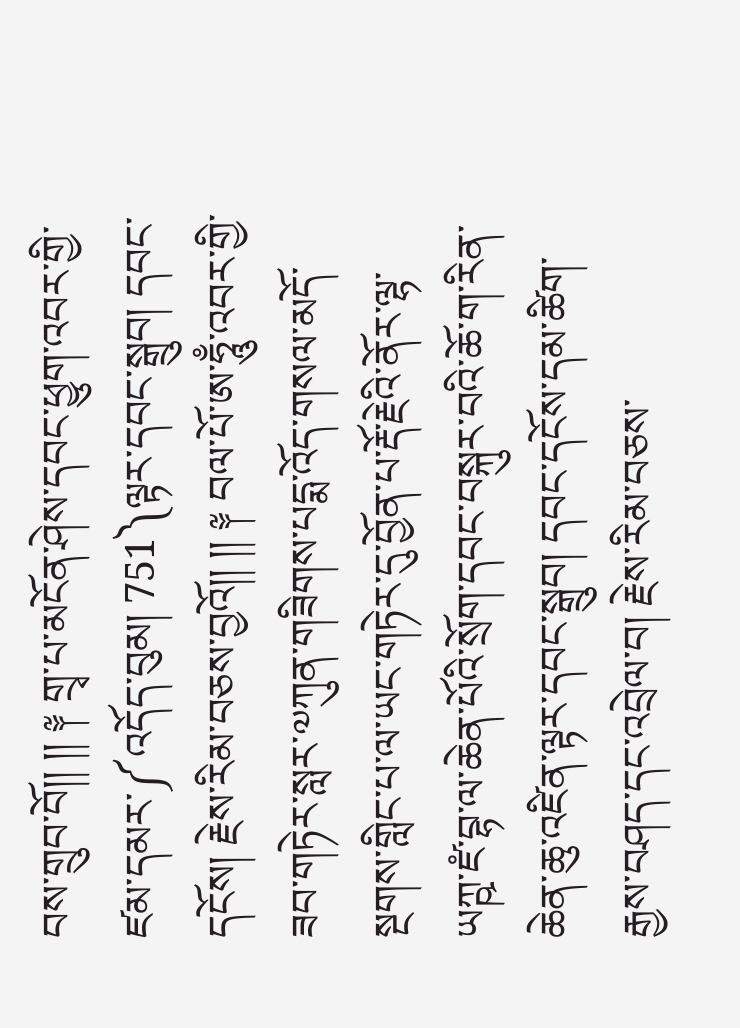བས་གྲུབ་བོ།། །། ༈ གྲྭ་པ་མངོན་ཤེས་དབང་ཕྱུག་འབར་གྱི་ཛམ་དམར་༼འདོད་བུམ། 751༽ལྟར་དབང་སྒྲུབ། དབང་དངོས། རྗེས་རིམ་བཅས་བྱའོ།། །། ༈ བལ་པོ་ཨ་ཧཱུྃ་འབར་གྱི་ཟབ་གཏེར་སླར་༧ཀུན་གཟིགས་པདྨ་འོད་གསལ་མདོ་སྔགས་གླིང་པ་ལ་ཡང་གཏེར་དུ་བྱོན་པ་རྡོ་རྗེའི་ནོར་ལྷ་ཡཀྵ་ཛཾ་བྷ་ལ་ཆེན་པོའི་སྲོག་དབང་བསྐུར་བའི་ཆོ་ག་རིན་ཆེན་ཆུ་འཛིན་ལྟར་དབང་སྒྲུབ། དབང་དངོས་དམ་ཚིག་རྒྱས་བཤད་དང་འབྲེལ་བ། རྗེས་རིམ་བཅས་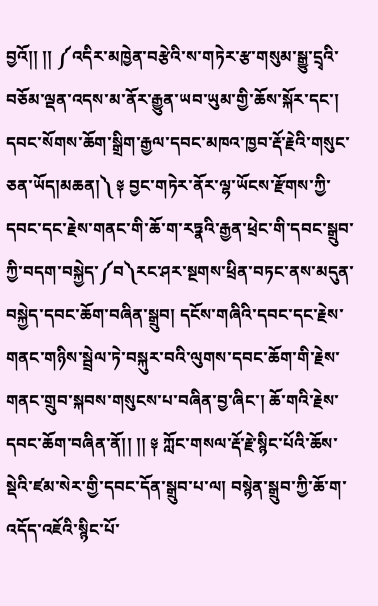བྱའོ།། །། ༼འདིར་མཁྱེན་བརྩེའི་ས་གཏེར་རྩ་གསུམ་སྒྱུ་དྲྭའི་བཅོམ་ལྡན་འདས་མ་ནོར་རྒྱུན་ཡབ་ཡུམ་གྱི་ཆོས་སྐོར་དང་། དབང་སོགས་ཆོག་སྒྲིག་རྒྱལ་དབང་མཁའ་ཁྱབ་རྡོ་རྗེའི་གསུང་ཅན་ཡོད།མཆན།༽ ༈ བྱང་གཏེར་ནོར་ལྷ་ཡོངས་རྫོགས་ཀྱི་དབང་དང་རྗེས་གནང་གི་ཆོ་ག་རཏྣའི་རྒྱན་ཕྲེང་གི་དབང་སྒྲུབ་ཀྱི་བདག་བསྐྱེད་༼བ༽རང་ཤར་སྔགས་ཕྲིན་བཏང་ནས་མདུན་བསྐྱེད་དབང་ཆོག་བཞིན་སྒྲུབ། དངོས་གཞིའི་དབང་དང་རྗེས་གནང་གཉིས་སྦྲེལ་ཏེ་བསྐུར་བའི་ལུགས་དབང་ཆོག་གི་རྗེས་གནང་གྲུབ་སྐབས་གསུངས་པ་བཞིན་བྱ་ཞིང་། ཆོ་གའི་རྗེས་དབང་ཆོག་བཞིན་ནོ།། །། ༈ ཀློང་གསལ་རྡོ་རྗེ་སྙིང་པོའི་ཆོས་སྡེའི་ཛམ་སེར་གྱི་དབང་དོན་སྒྲུབ་པ་ལ། བསྙེན་སྒྲུབ་ཀྱི་ཆོ་ག་འདོད་འཇོའི་སྙིང་པོ་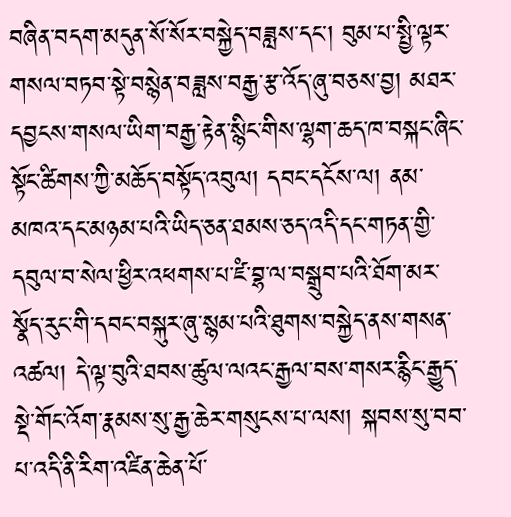བཞིན་བདག་མདུན་སོ་སོར་བསྐྱེད་བཟླས་དང་། བུམ་པ་སྤྱི་ལྟར་གསལ་བཏབ་སྟེ་བསྙེན་བཟླས་བརྒྱ་རྩ་འོད་ཞུ་བཅས་བྱ། མཐར་དབྱངས་གསལ་ཡིག་བརྒྱ་རྟེན་སྙིང་གིས་ལྷག་ཆད་ཁ་བསྐང་ཞིང་སྟོང་ཚིགས་ཀྱི་མཆོད་བསྟོད་འབུལ། དབང་དངོས་ལ། ནམ་མཁའ་དང་མཉམ་པའི་ཡིད་ཅན་ཐམས་ཅད་འདི་དང་གཏན་གྱི་དབུལ་བ་སེལ་ཕྱིར་འཕགས་པ་ཛཾ་བྷ་ལ་བསྒྲུབ་པའི་ཐོག་མར་སྣོད་རུང་གི་དབང་བསྐུར་ཞུ་སྙམ་པའི་ཐུགས་བསྐྱེད་ནས་གསན་འཚལ། དེ་ལྟ་བུའི་ཐབས་ཚུལ་ལའང་རྒྱལ་བས་གསར་རྙིང་རྒྱུད་སྡེ་གོང་འོག་རྣམས་སུ་རྒྱ་ཆེར་གསུངས་པ་ལས། སྐབས་སུ་བབ་པ་འདི་ནི་རིག་འཛིན་ཆེན་པོ་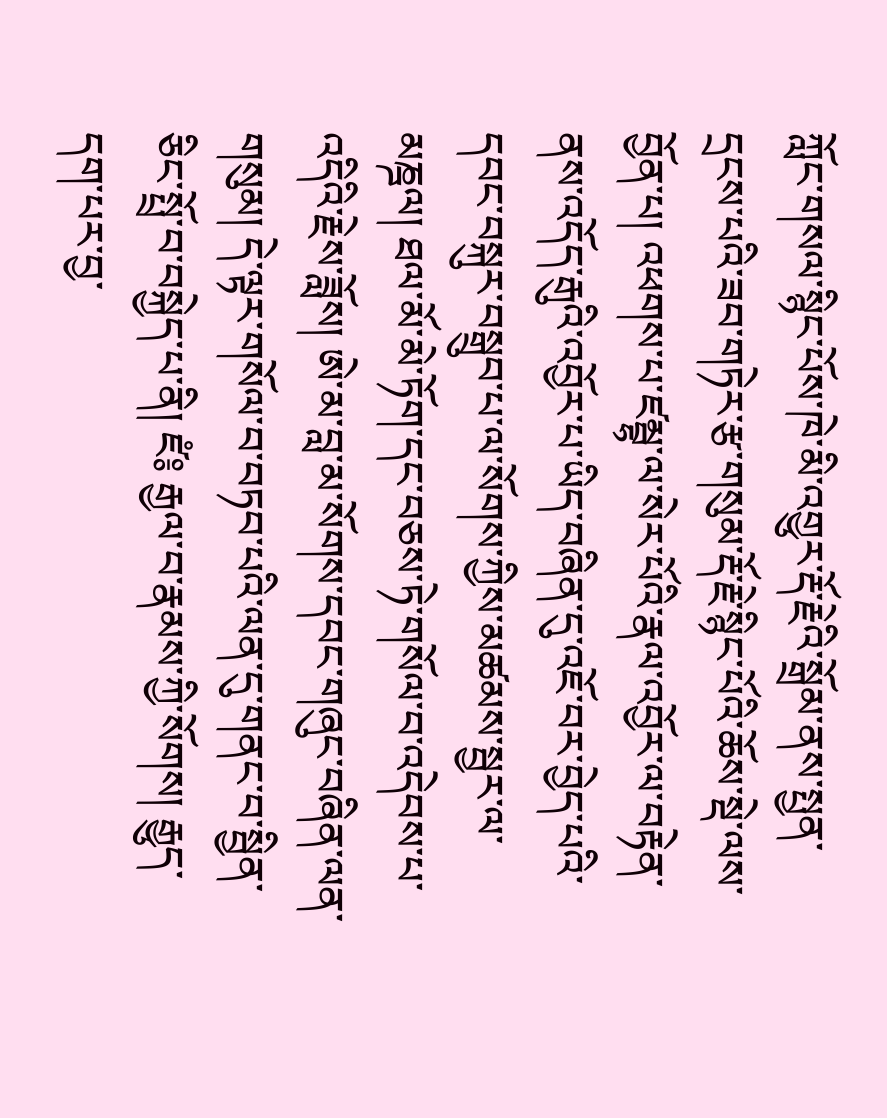ཀློང་གསལ་སྙིང་པོས་ཁེ་མི་འགྱུར་རྡོ་རྗེའི་སྒྲོམ་ནས་སྤྱན་དྲངས་པའི་ཟབ་གཏེར་རྩ་གསུམ་རྡོ་རྗེ་སྙིང་པོའི་ཆོས་སྡེ་ལས་བྱོན་པ། འཕགས་པ་ཛམྦྷ་ལ་སེར་པོའི་རྣལ་འབྱོར་ལ་བརྟེན་ནས་འདོད་རྒུའི་འབྱོར་པ་ཡིད་བཞིན་དུ་འཇོ་བར་བྱེད་པའི་དབང་བསྐུར་བསྒྲུབ་པ་ལ་སོགས་ཀྱིས་མཚམས་སྦྱར་ལ་མཎྜལ། ཐལ་མོ་མེ་ཏོག་དང་བཅས་ཏེ་གསོལ་བ་འདེབས་པ་འདིའི་རྗེས་ཟློས། ཨེ་མ་བླ་མ་སོགས་དབང་གཞུང་བཞིན་ལན་གསུམ། དེ་ལྟར་གསོལ་བ་བཏབ་པའི་ལན་དུ་གནང་བ་སྦྱིན་ཅིང་སྤྲོ་བ་བསྐྱེད་པ་ནི། ཛཾ༔ རྒྱལ་བ་རྣམས་ཀྱི་སོགས། རྒྱུད་དག་པར་བྱ་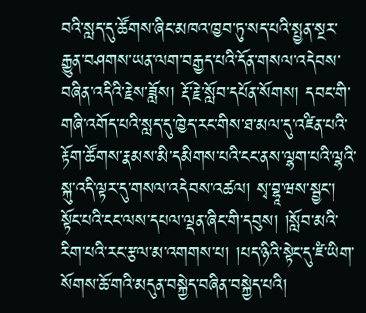བའི་སླད་དུ་ཚོགས་ཞིང་མཁའ་ཁྱབ་ཏུ་སད་པའི་སྤྱན་སྔར་རྒྱུན་བཤགས་ཡན་ལག་བརྒྱད་པའི་དོན་གསལ་འདེབས་བཞིན་འདིའི་རྗེས་ཟློས། རྡོ་རྗེ་སློབ་དཔོན་སོགས། དབང་གི་གཞི་འགོད་པའི་སླད་དུ་ཁྱེད་རང་གིས་ཐ་མལ་དུ་འཛིན་པའི་རྟོག་ཚོགས་རྣམས་མི་དམིགས་པའི་ངང་ནས་ལྷག་པའི་ལྷའི་སྐུ་འདི་ལྟར་དུ་གསལ་འདེབས་འཚལ། སྭ་བྷཱ་ཝས་སྦྱང་། སྟོང་པའི་ངང་ལས་དཔལ་ལྡན་ཞིང་གི་དབུས། །སློབ་མའི་རིག་པའི་རང་རྩལ་མ་འགགས་པ། །པད་ཉིའི་སྟེང་དུ་ཛཾ་ཡིག་སོགས་ཆོ་གའི་མདུན་བསྐྱེད་བཞིན་བསྐྱེད་པའི།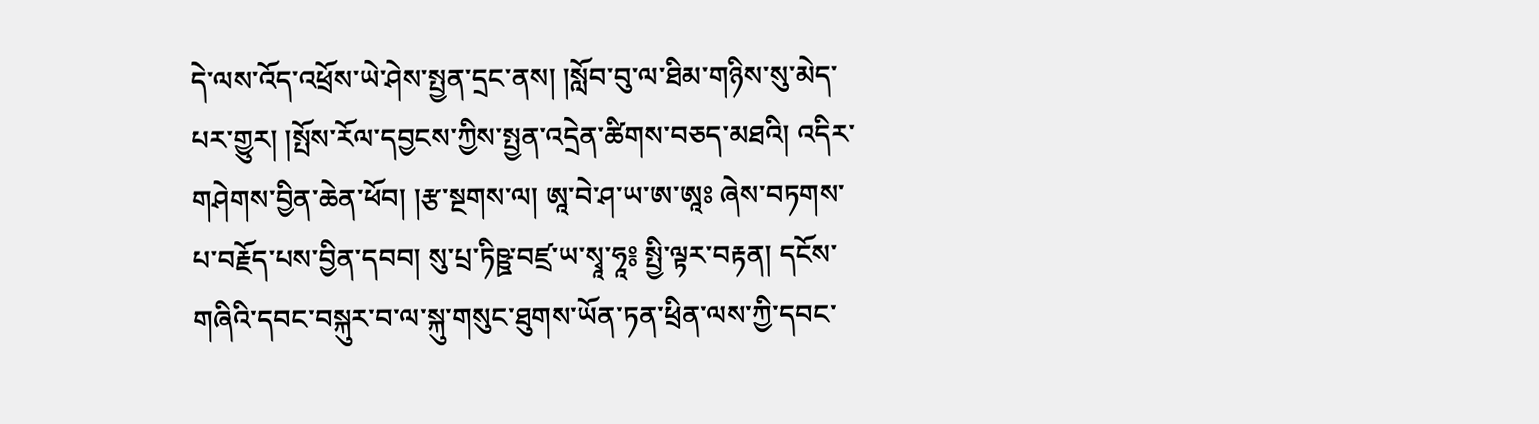དེ་ལས་འོད་འཕྲོས་ཡེ་ཤེས་སྤྱན་དྲང་ནས། །སློབ་བུ་ལ་ཐིམ་གཉིས་སུ་མེད་པར་གྱུར། །སྤོས་རོལ་དབྱངས་ཀྱིས་སྤྱན་འདྲེན་ཚིགས་བཅད་མཐའི། འདིར་གཤེགས་བྱིན་ཆེན་ཕོབ། །རྩ་སྔགས་ལ། ཨཱ་བེ་ཤ་ཡ་ཨ་ཨཱཿ ཞེས་བཏགས་པ་བརྗོད་པས་བྱིན་དབབ། སུ་པྲ་ཏིཥྛ་བཛྲ་ཡ་སྭཱ་ཧཱ༔ སྤྱི་ལྟར་བརྟན། དངོས་གཞིའི་དབང་བསྐུར་བ་ལ་སྐུ་གསུང་ཐུགས་ཡོན་ཏན་ཕྲིན་ལས་ཀྱི་དབང་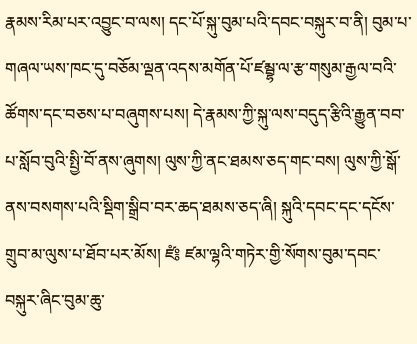རྣམས་རིམ་པར་འབྱུང་བ་ལས། དང་པོ་སྐུ་བུམ་པའི་དབང་བསྐུར་བ་ནི། བུམ་པ་གཞལ་ཡས་ཁང་དུ་བཅོམ་ལྡན་འདས་མགོན་པོ་ཛམྦྷ་ལ་རྩ་གསུམ་རྒྱལ་བའི་ཚོགས་དང་བཅས་པ་བཞུགས་པས། དེ་རྣམས་ཀྱི་སྐུ་ལས་བདུད་རྩིའི་རྒྱུན་བབ་པ་སློབ་བུའི་སྤྱི་བོ་ནས་ཞུགས། ལུས་ཀྱི་ནང་ཐམས་ཅད་གང་བས། ལུས་ཀྱི་སྒོ་ནས་བསགས་པའི་སྡིག་སྒྲིབ་བར་ཆད་ཐམས་ཅད་ཞི། སྐུའི་དབང་དང་དངོས་གྲུབ་མ་ལུས་པ་ཐོབ་པར་མོས། ཛཾ༔ ཛམ་ལྷའི་གཏེར་གྱི་སོགས་བུམ་དབང་བསྐུར་ཞིང་བུམ་ཆུ་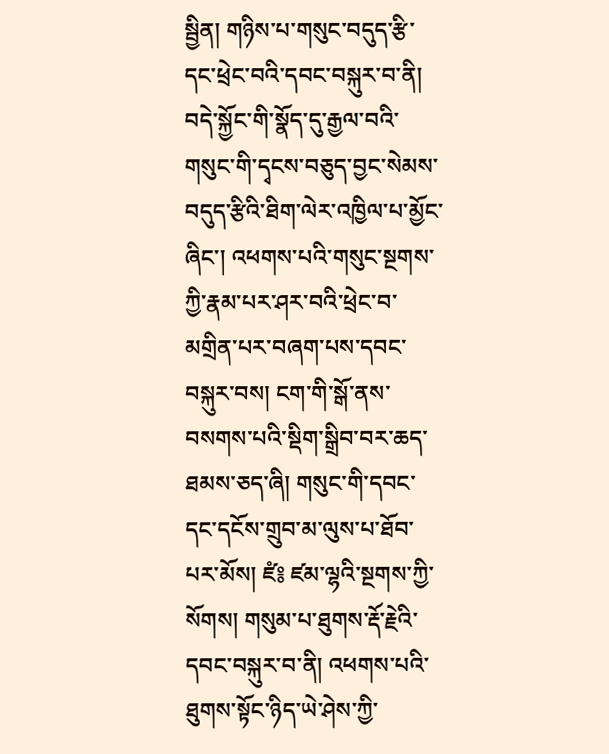སྦྱིན། གཉིས་པ་གསུང་བདུད་རྩི་དང་ཕྲེང་བའི་དབང་བསྐུར་བ་ནི། བདེ་སྐྱོང་གི་སྣོད་དུ་རྒྱལ་བའི་གསུང་གི་དྭངས་བཅུད་བྱང་སེམས་བདུད་རྩིའི་ཐིག་ལེར་འཁྱིལ་པ་མྱོང་ཞིང་། འཕགས་པའི་གསུང་སྔགས་ཀྱི་རྣམ་པར་ཤར་བའི་ཕྲེང་བ་མགྲིན་པར་བཞག་པས་དབང་བསྐུར་བས། ངག་གི་སྒོ་ནས་བསགས་པའི་སྡིག་སྒྲིབ་བར་ཆད་ཐམས་ཅད་ཞི། གསུང་གི་དབང་དང་དངོས་གྲུབ་མ་ལུས་པ་ཐོབ་པར་མོས། ཛཾ༔ ཛམ་ལྷའི་སྔགས་ཀྱི་སོགས། གསུམ་པ་ཐུགས་རྡོ་རྗེའི་དབང་བསྐུར་བ་ནི། འཕགས་པའི་ཐུགས་སྟོང་ཉིད་ཡེ་ཤེས་ཀྱི་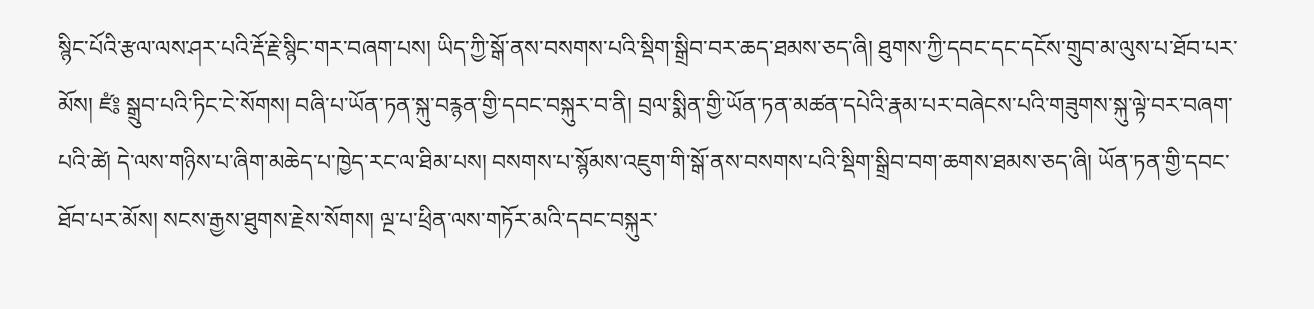སྙིང་པོའི་རྩལ་ལས་ཤར་པའི་རྡོ་རྗེ་སྙིང་གར་བཞག་པས། ཡིད་ཀྱི་སྒོ་ནས་བསགས་པའི་སྡིག་སྒྲིབ་བར་ཆད་ཐམས་ཅད་ཞི། ཐུགས་ཀྱི་དབང་དང་དངོས་གྲུབ་མ་ལུས་པ་ཐོབ་པར་མོས། ཛཾ༔ སྒྲུབ་པའི་ཏིང་ངེ་སོགས། བཞི་པ་ཡོན་ཏན་སྐུ་བརྙན་གྱི་དབང་བསྐུར་བ་ནི། བྲལ་སྨིན་གྱི་ཡོན་ཏན་མཚན་དཔེའི་རྣམ་པར་བཞེངས་པའི་གཟུགས་སྐུ་ལྟེ་བར་བཞག་པའི་ཚེ། དེ་ལས་གཉིས་པ་ཞིག་མཆེད་པ་ཁྱེད་རང་ལ་ཐིམ་པས། བསགས་པ་སྙོམས་འཇུག་གི་སྒོ་ནས་བསགས་པའི་སྡིག་སྒྲིབ་བག་ཆགས་ཐམས་ཅད་ཞི། ཡོན་ཏན་གྱི་དབང་ཐོབ་པར་མོས། སངས་རྒྱས་ཐུགས་རྗེས་སོགས། ལྔ་པ་ཕྲིན་ལས་གཏོར་མའི་དབང་བསྐུར་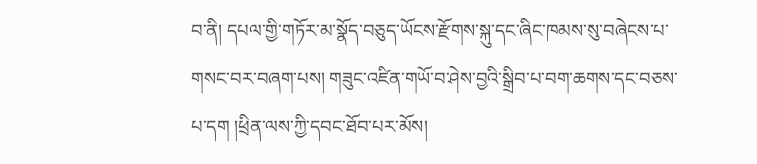བ་ནི། དཔལ་གྱི་གཏོར་མ་སྣོད་བཅུད་ཡོངས་རྫོགས་སྐུ་དང་ཞིང་ཁམས་སུ་བཞེངས་པ་གསང་བར་བཞག་པས། གཟུང་འཛིན་གཡོ་བ་ཤེས་བྱའི་སྒྲིབ་པ་བག་ཆགས་དང་བཅས་པ་དག །ཕྲིན་ལས་ཀྱི་དབང་ཐོབ་པར་མོས།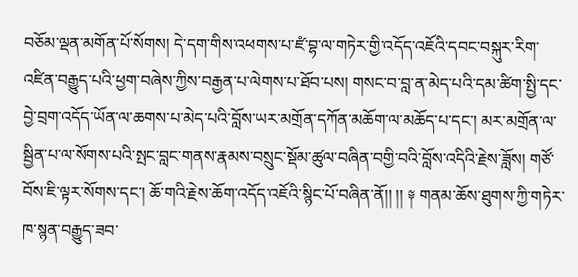བཅོམ་ལྡན་མགོན་པོ་སོགས། དེ་དག་གིས་འཕགས་པ་ཛཾ་བྷ་ལ་གཏེར་གྱི་འདོད་འཇོའི་དབང་བསྐུར་རིག་འཛིན་བརྒྱུད་པའི་ཕྱག་བཞེས་ཀྱིས་བརྒྱན་པ་ལེགས་པ་ཐོབ་པས། གསང་བ་བླ་ན་མེད་པའི་དམ་ཚིག་སྤྱི་དང་བྱེ་བྲག་འདོད་ཡོན་ལ་ཆགས་པ་མེད་པའི་བློས་ཡར་མགྲོན་དཀོན་མཆོག་ལ་མཆོད་པ་དང་། མར་མགྲོན་ལ་སྦྱིན་པ་ལ་སོགས་པའི་སྤང་བླང་གནས་རྣམས་བསྲུང་སྡོམ་ཚུལ་བཞིན་བགྱི་བའི་བློས་འདིའི་རྗེས་ཟློས། གཙོ་བོས་ཇི་ལྟར་སོགས་དང་། ཆོ་གའི་རྗེས་ཆོག་འདོད་འཇོའི་སྙིང་པོ་བཞིན་ནོ།། །། ༈ གནམ་ཆོས་ཐུགས་ཀྱི་གཏེར་ཁ་སྙན་བརྒྱུད་ཟབ་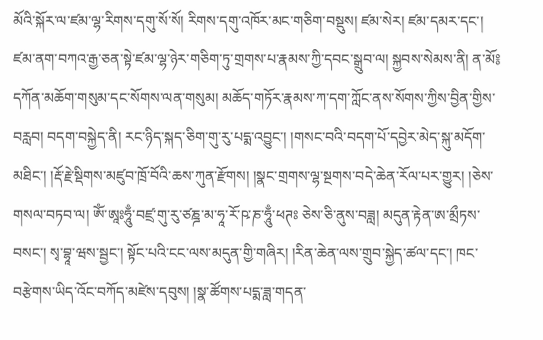མོའི་སྐོར་ལ་ཛམ་ལྷ་རིགས་དགུ་སོ་སོ། རིགས་དགུ་འཁོར་མང་གཅིག་བསྡུས། ཛམ་སེར། ཛམ་དམར་དང་། ཛམ་ནག་བཀའ་རྒྱ་ཅན་སྟེ་ཛམ་ལྷ་ཉེར་གཅིག་ཏུ་གྲགས་པ་རྣམས་ཀྱི་དབང་སྒྲུབ་ལ། སྐྱབས་སེམས་ནི། ན་མོ༔ དཀོན་མཆོག་གསུམ་དང་སོགས་ལན་གསུམ། མཆོད་གཏོར་རྣམས་ཀ་དག་ཀློང་ནས་སོགས་ཀྱིས་བྱིན་གྱིས་བརླབ། བདག་བསྐྱེད་ནི། རང་ཉིད་སྐད་ཅིག་གུ་རུ་པདྨ་འབྱུང་། །གསང་བའི་བདག་པོ་དབྱེར་མེད་སྐུ་མདོག་མཐིང་། །རྡོ་རྗེ་སྡིགས་མཛུབ་ཁྲོ་བོའི་ཆས་ཀུན་རྫོགས། །སྣང་གྲགས་ལྷ་སྔགས་བདེ་ཆེན་རོལ་པར་གྱུར། །ཅེས་གསལ་བཏབ་ལ། ཨོཾ་ཨཱཿཧཱུྃ་བཛྲ་གུ་རུ་ཙཎྜ་མ་ཧཱ་རོ་ཥ་ཎ་ཧཱུྃ་ཕཊཿ ཅེས་ཅི་ནུས་བཟླ། མདུན་རྟེན་ཨ་མྲྀཏས་བསང་། སྭ་བྷཱ་ཝས་སྦྱང་། སྟོང་པའི་ངང་ལས་མདུན་གྱི་གཞིར། །རིན་ཆེན་ལས་གྲུབ་སྐྱེད་ཚལ་དང་། ཁང་བརྩེགས་ཡིད་འོང་བཀོད་མཛེས་དབུས། །སྣ་ཚོགས་པདྨ་ཟླ་གདན་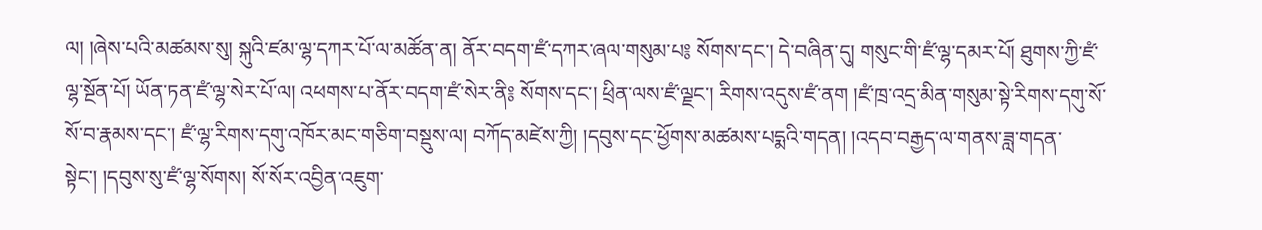ལ། །ཞེས་པའི་མཚམས་སུ། སྐུའི་ཛམ་ལྷ་དཀར་པོ་ལ་མཚོན་ན། ནོར་བདག་ཛཾ་དཀར་ཞལ་གསུམ་པ༔ སོགས་དང་། དེ་བཞིན་དུ། གསུང་གི་ཛཾ་ལྷ་དམར་པོ། ཐུགས་ཀྱི་ཛཾ་ལྷ་སྔོན་པོ། ཡོན་ཏན་ཛཾ་ལྷ་སེར་པོ་ལ། འཕགས་པ་ནོར་བདག་ཛཾ་སེར་ནི༔ སོགས་དང་། ཕྲིན་ལས་ཛཾ་ལྗང་། རིགས་འདུས་ཛཾ་ནག །ཛཾ་ཁྲ་འདྲ་མིན་གསུམ་སྟེ་རིགས་དགུ་སོ་སོ་བ་རྣམས་དང་། ཛཾ་ལྷ་རིགས་དགུ་འཁོར་མང་གཅིག་བསྡུས་ལ། བཀོད་མཛེས་ཀྱི། །དབུས་དང་ཕྱོགས་མཚམས་པདྨའི་གདན། །འདབ་བརྒྱད་ལ་གནས་ཟླ་གདན་སྟེང་། །དབུས་སུ་ཛཾ་ལྷ་སོགས། སོ་སོར་འབྱིན་འཇུག་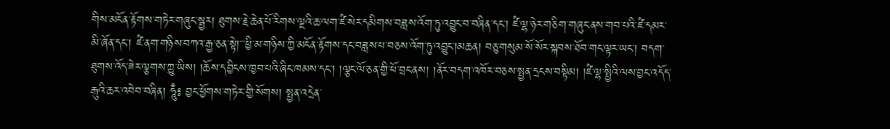གིས་མངོན་རྟོགས་གཏེར་གཞུང་སྦྱར། ཐུགས་རྗེ་ཆེན་པོ་རིགས་ལྔའི་ཆ་ལག་ཛཾ་སེར་དམིགས་བཟླས་འོག་ཏུ་འབྱུང་བ་བཞིན་དང་། ཛཾ་ལྷ་ཉེར་གཅིག་གཞུང་ནས་གབ་པའི་ཛཾ་དམར་མི་ཞོན་དང་། ཛཾ་ནག་གཉིས་བཀའ་རྒྱ་ཅན་སྟེ།་་་ཕྱི་མ་གཉིས་ཀྱི་མངོན་རྟོགས་དང་བཟླས་པ་བཅས་འོག་ཏུ་འབྱུང་།མཆན། བཅུ་གསུམ་སོ་སོར་སྐབས་ཐོབ་གང་ལྟར་ཡང་། བདག་ཐུགས་འོད་ཟེར་ལྕགས་ཀྱུ་ཡིས། །ཆོས་དབྱིངས་ཁྱབ་པའི་ཞིང་ཁམས་དང་། །ལྕང་ལོ་ཅན་གྱི་ཕོ་བྲང་ནས། །ནོར་བདག་འཁོར་བཅས་སྤྱན་དྲངས་བསྟིམ། །ཛཾ་ལྷ་སྤྱིའི་ལས་བྱང་འདོད་རྒུའི་ཆར་འབེབ་བཞིན། ཧཱུྃ༔ བྱང་ཕྱོགས་གཏེར་གྱི་སོགས། སྤྱན་འདྲེན་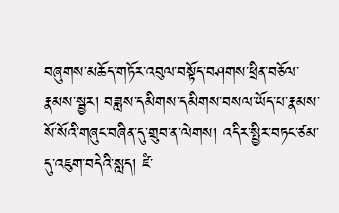བཞུགས་མཆོད་གཏོར་འབུལ་བསྟོད་བཤགས་ཕྲིན་བཅོལ་རྣམས་སྦྱར། བཟླས་དམིགས་དམིགས་བསལ་ཡོད་པ་རྣམས་སོ་སོའི་གཞུང་བཞིན་དུ་གྲུབ་ན་ལེགས། འདིར་སྤྱིར་བཏང་ཙམ་དུ་འཇུག་བདེའི་སླད། ཛཾ་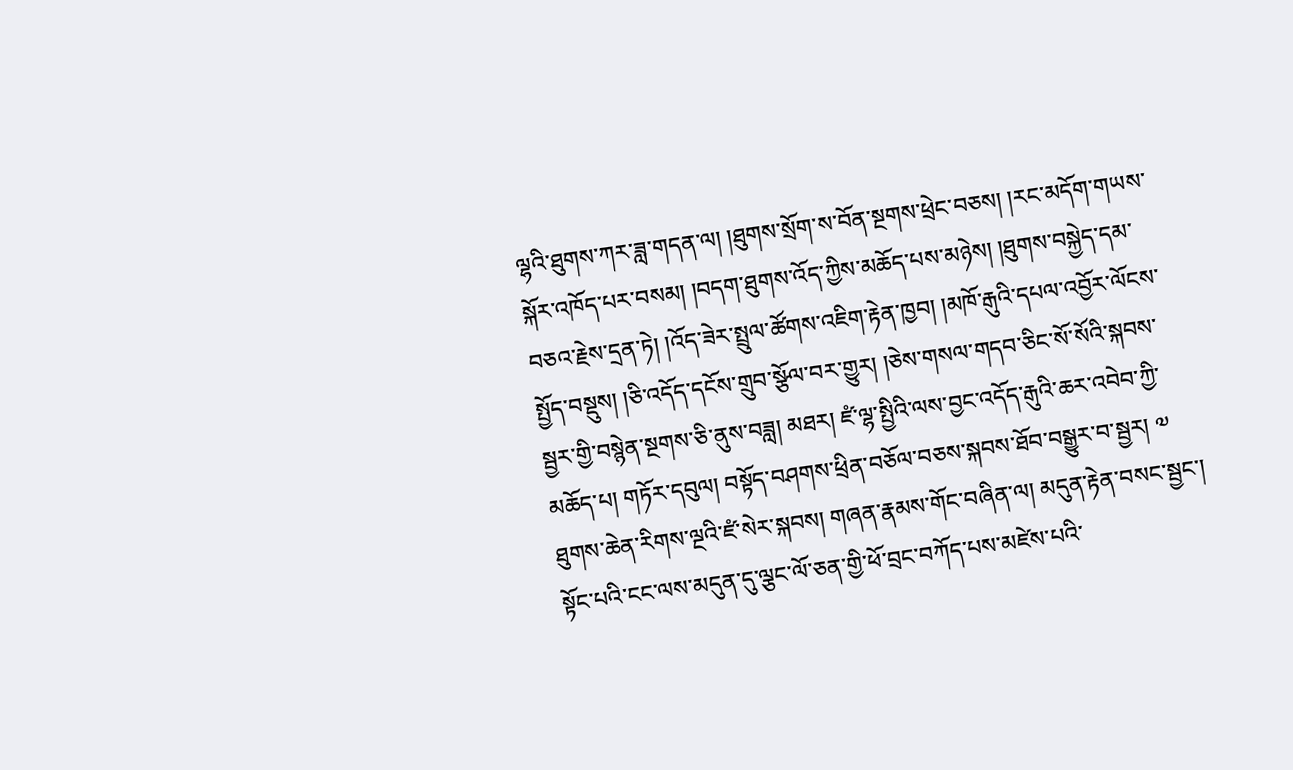ལྷའི་ཐུགས་ཀར་ཟླ་གདན་ལ། །ཐུགས་སྲོག་ས་བོན་སྔགས་ཕྲེང་བཅས། །རང་མདོག་གཡས་སྐོར་འཁོད་པར་བསམ། །བདག་ཐུགས་འོད་ཀྱིས་མཆོད་པས་མཉེས། །ཐུགས་བསྐྱེད་དམ་བཅའ་རྗེས་དྲན་ཏེ། །འོད་ཟེར་སྤྲུལ་ཚོགས་འཇིག་རྟེན་ཁྱབ། །མཁོ་རྒུའི་དཔལ་འབྱོར་ལོངས་སྤྱོད་བསྡུས། །ཅི་འདོད་དངོས་གྲུབ་སྩོལ་བར་གྱུར། །ཅེས་གསལ་གདབ་ཅིང་སོ་སོའི་སྐབས་སྦྱར་གྱི་བསྙེན་སྔགས་ཅི་ནུས་བཟླ། མཐར། ཛཾ་ལྷ་སྤྱིའི་ལས་བྱང་འདོད་རྒུའི་ཆར་འབེབ་ཀྱི་མཆོད་པ། གཏོར་དབུལ། བསྟོད་བཤགས་ཕྲིན་བཅོལ་བཅས་སྐབས་ཐོབ་བསྒྱུར་བ་སྦྱར། ༧ ཐུགས་ཆེན་རིགས་ལྔའི་ཛཾ་སེར་སྐབས། གཞན་རྣམས་གོང་བཞིན་ལ། མདུན་རྟེན་བསང་སྦྱང་། སྟོང་པའི་ངང་ལས་མདུན་དུ་ལྕང་ལོ་ཅན་གྱི་ཕོ་བྲང་བཀོད་པས་མཛེས་པའི་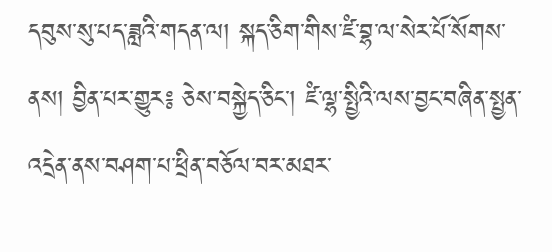དབུས་སུ་པད་ཟླའི་གདན་ལ། སྐད་ཅིག་གིས་ཛཾ་བྷ་ལ་སེར་པོ་སོགས་ནས། བྱིན་པར་གྱུར༔ ཅེས་བསྐྱེད་ཅིང་། ཛཾ་ལྷ་སྤྱིའི་ལས་བྱང་བཞིན་སྤྱན་འདྲེན་ནས་བཤག་པ་ཕྲིན་བཅོལ་བར་མཐར་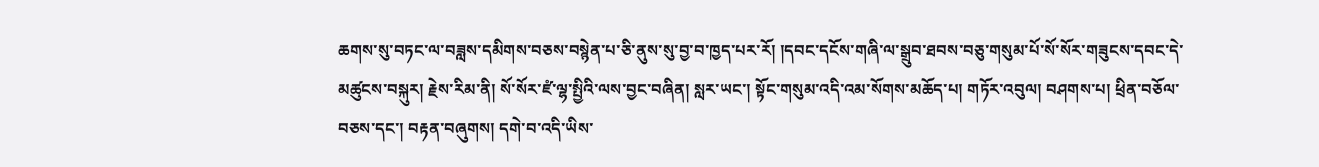ཆགས་སུ་བཏང་ལ་བཟླས་དམིགས་བཅས་བསྙེན་པ་ཅི་ནུས་སུ་བྱ་བ་ཁྱད་པར་རོ། །དབང་དངོས་གཞི་ལ་སྒྲུབ་ཐབས་བཅུ་གསུམ་པོ་སོ་སོར་གཟུངས་དབང་དེ་མཚུངས་བསྐུར། རྗེས་རིམ་ནི། སོ་སོར་ཛཾ་ལྷ་སྤྱིའི་ལས་བྱང་བཞིན། སླར་ཡང་། སྟོང་གསུམ་འདི་འམ་སོགས་མཆོད་པ། གཏོར་འབུལ། བཤགས་པ། ཕྲིན་བཅོལ་བཅས་དང་། བརྟན་བཞུགས། དགེ་བ་འདི་ཡིས་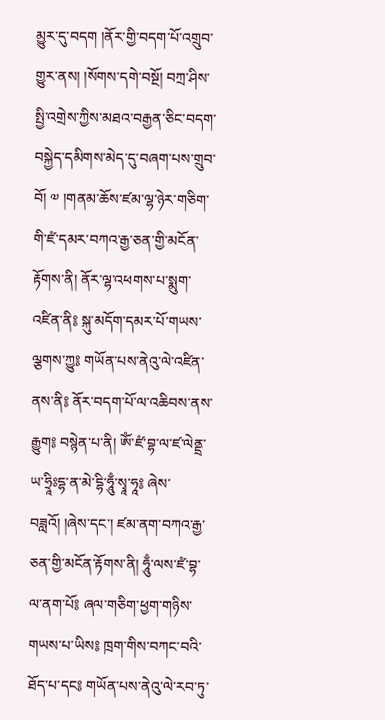མྱུར་དུ་བདག །ནོར་གྱི་བདག་པོ་འགྲུབ་གྱུར་ནས། །སོགས་དགེ་བསྔོ། བཀྲ་ཤིས་སྤྱི་འགྲེས་ཀྱིས་མཐའ་བརྒྱན་ཅིང་བདག་བསྐྱེད་དམིགས་མེད་དུ་བཞག་པས་གྲུབ་བོ། ༧ །གནམ་ཆོས་ཛམ་ལྷ་ཉེར་གཅིག་གི་ཛཾ་དམར་བཀའ་རྒྱ་ཅན་གྱི་མངོན་རྟོགས་ནི། ནོར་ལྷ་འཕགས་པ་སྨུག་འཛིན་ནི༔ སྐུ་མདོག་དམར་པོ་གཡས་ལྕགས་ཀྱུ༔ གཡོན་པས་ནེའུ་ལེ་འཛིན་ནས་ནི༔ ནོར་བདག་པོ་ལ་འཆིབས་ནས་རྒྱུག༔ བསྙེན་པ་ནི། ཨོཾ་ཛཾ་བྷ་ལ་ཛ་ལེནྡྲ་ཡ་ཧྲཱིཿདྷ་ན་མེ་དྷི་ཧཱུྃ་སྭཱ་ཧཱ༔ ཞེས་བཟླའོ། །ཞེས་དང་། ཛམ་ནག་བཀའ་རྒྱ་ཅན་གྱི་མངོན་རྟོགས་ནི། ཧཱུྃ་ལས་ཛཾ་བྷ་ལ་ནག་པོ༔ ཞལ་གཅིག་ཕྱག་གཉིས་གཡས་པ་ཡིས༔ ཁྲག་གིས་བཀང་བའི་ཐོད་པ་དང༔ གཡོན་པས་ནེའུ་ལེ་རབ་ཏུ་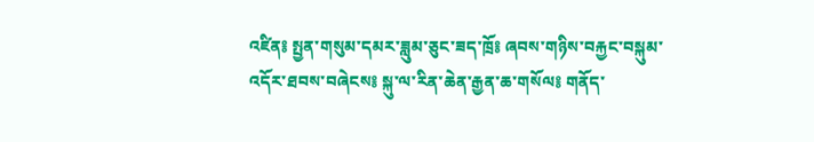འཛིན༔ སྤྱན་གསུམ་དམར་ཟླུམ་ཅུང་ཟད་ཁྲོ༔ ཞབས་གཉིས་བརྐྱང་བསྐུམ་འདོར་ཐབས་བཞེངས༔ སྐུ་ལ་རིན་ཆེན་རྒྱན་ཆ་གསོལ༔ གནོད་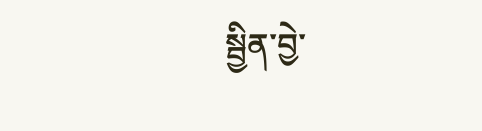སྦྱིན་བྱེ་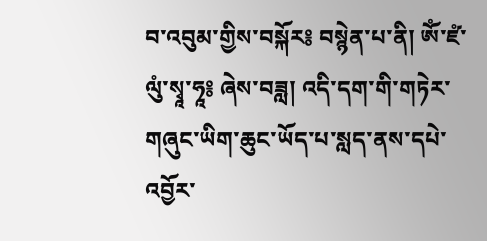བ་འབུམ་གྱིས་བསྐོར༔ བསྙེན་པ་ནི། ཨོཾ་ཛཾ་ལུཾ་སྭཱ་ཧཱ༔ ཞེས་བཟླ། འདི་དག་གི་གཏེར་གཞུང་ཡིག་ཆུང་ཡོད་པ་སླད་ནས་དཔེ་འབྱོར་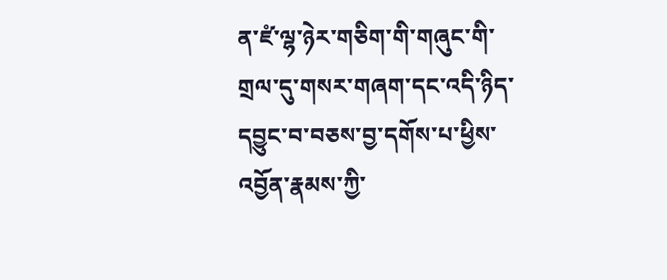ན་ཛཾ་ལྷ་ཉེར་གཅིག་གི་གཞུང་གི་གྲལ་དུ་གསར་གཞག་དང་འདི་ཉིད་དབྱུང་བ་བཅས་བྱ་དགོས་པ་ཕྱིས་འབྱོན་རྣམས་ཀྱི་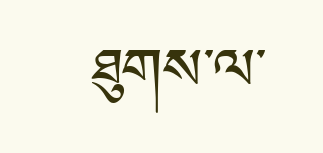ཐུགས་ལ་